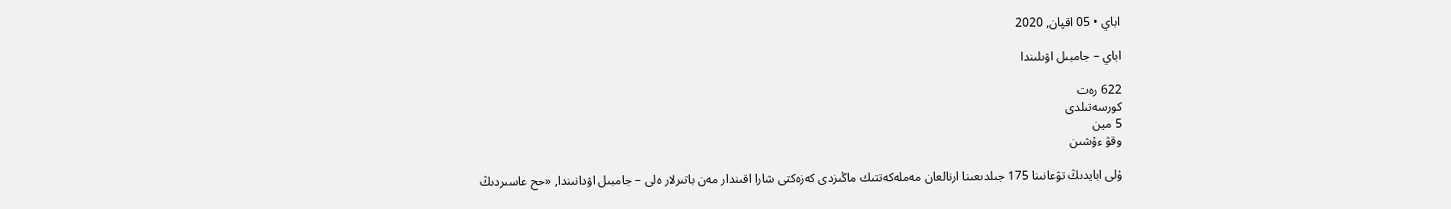اباي • 05 اقپان, 2020

اباي – جامبىل اۋىلىندا

622 رەت
كورسەتىلدى
5 مين
وقۋ ءۇشىن

ۇلى ابايدىڭ تۋعانىنا 175 جىلدىعىنا ارنالعان مەملەكەتتىك ماڭىزدى كەزەكتى شارا اقىندار مەن باتىرلار ەلى – جامبىل اۋدانىندا, «حح عاسىردىڭ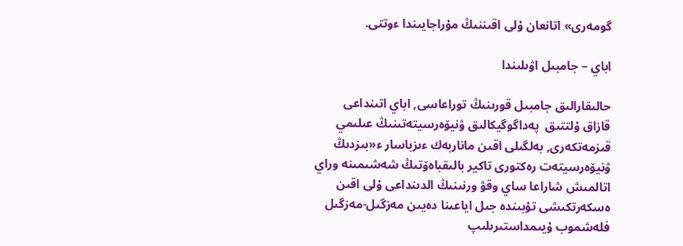گومەرى» اتانعان ۇلى اقىننىڭ مۇراجايىندا ءوتتى.

اباي – جامبىل اۋىلىندا

حالىقارالىق جامبىل قورىنىڭ توراعاسى, اباي اتىنداعى قازاق ۇلتتىق  پەداگوگيكالىق ۋنيۆەرسيتەتىنىڭ عىلىمي قىزمەتكەرى, بەلگىلى اقىن ماناربەك ءىزباسار ء«بىزدىڭ ۋنيۆەرسيتەت رەكتورى تاكير بالىقباەۆتىڭ شەشىمىنە وراي اتالمىش شاراعا ساي وقۋ ورنىنىڭ الدىنداعى ۇلى اقىن ەسكەرتكىشى تۇبىندە جىل اياعىنا دەيىن مەزگىل-مەزگىل فلەشموب ۇيىمداستىرىلىپ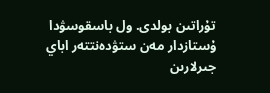تۇراتىن بولدى. ول باسقوسۋدا ۇستازدار مەن ستۋدەنتتەر اباي جىرلارىن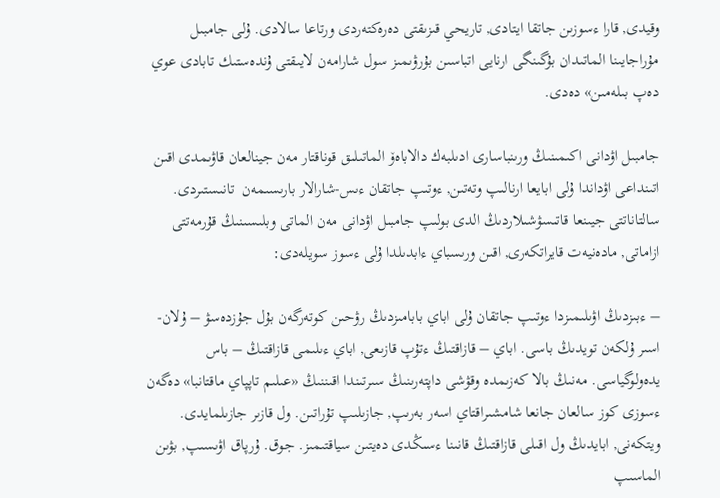وقيدى, قارا ءسوزىن جاتقا ايتادى, تاريحي قىزىقتى دەرەكتەردى ورتاعا سالادى. ۇلى جامبىل مۇراجايىنا الماتىدان بۇگىنگى ارنايى اتباسىن بۇرۋىمىز سول شارامەن لايىقتى ۇندەستىك تابادى عوي دەپ بىلەمىن» دەدى.

جامبىل اۋدانى اكىمىنىڭ ورىنباسارى ادىلبەك دالاباەۆ الماتىلىق قوناقتار مەن جينالعان قاۋىمدى اقىن اتىنداعى اۋداندا ۇلى ابايعا ارنالىپ وتەتىن, ءوتىپ جاتقان ءىس-شارالار بارىسىمەن  تانىستىردى. سالتاناتتى جيىنعا قاتىسۋشىلاردىڭ الدى بولىپ جامبىل اۋدانى مەن الماتى وبلىسىنىڭ قۇرمەتتى ازاماتى, مادەنيەت قايراتكەرى, اقىن ورىسباي ءابدىلدا ۇلى ءسوز سويلەدى:

– ءبىزدىڭ اۋىلىمىزدا ءوتىپ جاتقان ۇلى اباي بابامىزدىڭ رۋحىن كوتەرگەن بۇل جۇزدەسۋ – ۇلان-اسىر ۇلكەن تويدىڭ باسى. اباي – قازاقتىڭ ءتۇپ قازىعى, اباي ءىلىمى قازاقتىڭ – باس يدەولوگياسى. مەنىڭ بالا كەزىمدە وقۋشى داپتەرىنىڭ سىرتىندا اقىننىڭ «عىلىم تاپپاي ماقتانبا» دەگەن ءسوزى كوز سالعان جانعا شامشىراقتاي اسەر بەرىپ, جازىلىپ تۇراتىن. ول قازىر جازىلمايدى. ويتكەنى, ابايدىڭ ول اقىلى قازاقتىڭ قانىنا ءسىڭدى دەيتىن سياقتىمىز. جوق. ۇرپاق اۋىسىپ, بۋىن الماسىپ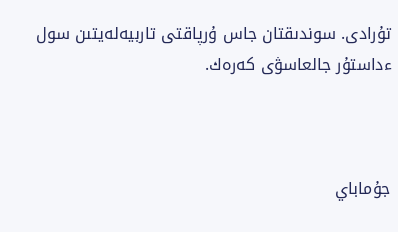تۇرادى. سوندىقتان جاس ۇرپاقتى تاربيەلەيتىن سول ءداستۇر جالعاسۋى كەرەك.



جۇماباي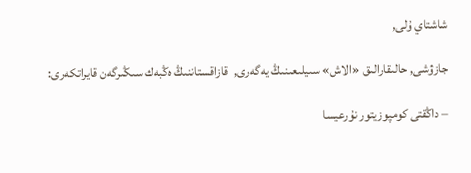شاشتاي ۇلى,

جازۋشى, حالىقارالىق «الاش» سىيلىعىنىڭ يەگەرى,  قازاقستاننىڭ ەڭبەك سىڭىرگەن قايراتكەرى:

– داڭقتى كومپوزيتور نۇرعيسا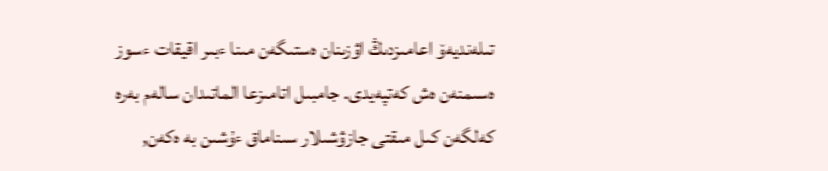تىلەنديەۆ اعامىزدىڭ اۋزىنان ەستىگەن مىنا ءبىر اقيقات ءسوز ەسىمنەن ەش كەتپەيدى. جامبىل اتامىزعا الماتىدان سالەم بەرە كەلگەن كىل مىقتى جازۋشىلار سىناماق ءۇشىن بە ەكەن,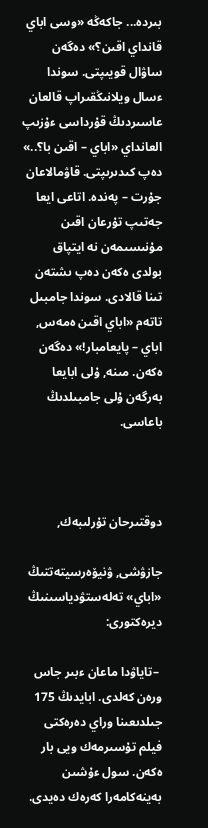بىردە... جاكەڭە «وسى اباي  قانداي اقىن؟» دەگەن ساۋال قويىپتى. سوندا ءسال ويلانىڭقىراپ قالعان عاسىردىڭ قۇرداسى ءۇزىپ العانداي «اباي – اقىن با؟..» دەپ كىدىرىپتى. قاۋمالاعان جۇرت – پەندە. اتاعى ايعا جەتىپ تۇرعان اقىن مۇنىسىمەن نە ايتپاق بولدى ەكەن دەپ ىشتەن تىنا قالادى. سوندا جامبىل تاتەم «اباي اقىن ەمەس, اباي – پايعامبار!» دەگەن ەكەن. مىنە, ۇلى ابايعا بەرگەن ۇلى جامبىلدىڭ باعاسى.



دوقتىرحان تۇرلىبەك,

جازۋشى, ۋنيۆەرسيتەتتىڭ «اباي» تەلەستۋدياسىنىڭ ديرەكتورى:

 –تاياۋدا ماعان ءبىر جاس ورەن كەلدى. ابايدىڭ 175 جىلدىعىنا وراي دەرەكتى فيلم تۇسىرمەك ويى بار ەكەن. سول ءۇشىن بەينەكامەرا كەرەك دەيدى.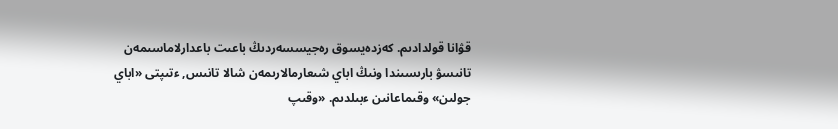قۋانا قولدادىم. كەزدەيسوق رەجيسسەردىڭ باعىت باعدارلاماسىمەن تانىسۋ بارىسىندا ونىڭ اباي شىعارمالارىمەن شالا تانىس, ءتىپتى «اباي جولىن» وقىماعانىن ءبىلدىم. «وقىپ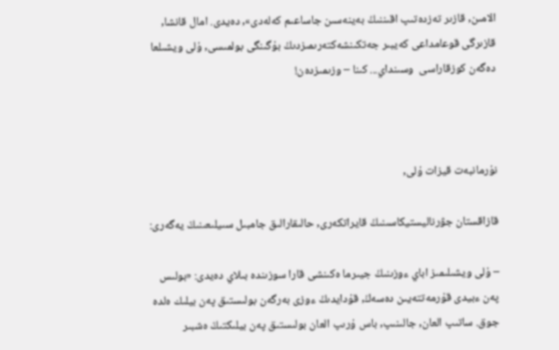الامىن, قازىر تەزدەتىپ اقىننىڭ بەينەسىن جاساعىم كەلەدى», دەيدى. امال قانشا, قازىرگى قوعامداعى كەيبىر جەتكىنشەكتەرىمىزدىڭ بۇگىنگى بولمىسى, ۇلى ويشىلعا دەگەن كوزقاراسى  وسىنداي... كىنا – وزىمىزدەن!



نۇرمانبەت قيزات ۇلى,

قازاقستان جۋرناليستيكاسىنىڭ قايراتكەرى, حالىقارالىق جامبىل سىيلىعىنىڭ يەگەرى:

– ۇلى ويشىلىمىز اباي ءوزىنىڭ جيىرما ەكىنشى قارا سوزىندە بىلاي دەيدى: «بولىس پەن ءبيدى قۇرمەتتەيىن دەسەڭ, قۇدايدىڭ ءوزى بەرگەن بولىستىق پەن بيلىك ەلدە جوق. ساتىپ العان, جالىنىپ, باس ۇرىپ العان بولىستىق پەن بيلىكتىڭ ەشبىر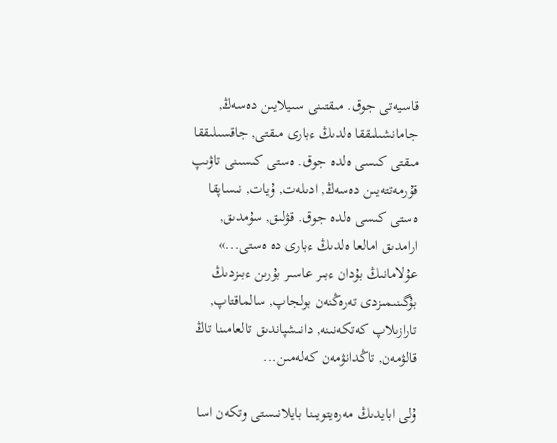قاسيەتى جوق. مىقتىنى سىيلايىن دەسەڭ, جامانشىلىققا ەلدىڭ ءبارى مىقتى, جاقسىلىققا مىقتى كىسى ەلدە جوق. ەستى كىسىنى تاۋىپ قۇرمەتتەيىن دەسەڭ, ادىلەت, ۇيات, نىساپقا ەستى كىسى ەلدە جوق. قۋلىق, سۇمدىق, ارامدىق امالعا ەلدىڭ ءبارى دە ەستى...» عۇلامانىڭ بۇدان ءبىر عاسىر بۇرىن ءبىزدىڭ بۇگىنىمىزدى تەرەڭنەن بولجاپ, سالماقتاپ, تارازىلاپ كەتكەنىنە, دانىشپاندىق تالعامىنا تاڭ قالۋمەن, تاڭدانۋمەن كەلەمىن...

ۇلى ابايدىڭ مەرەيتويىنا بايلانىستى وتكەن اسا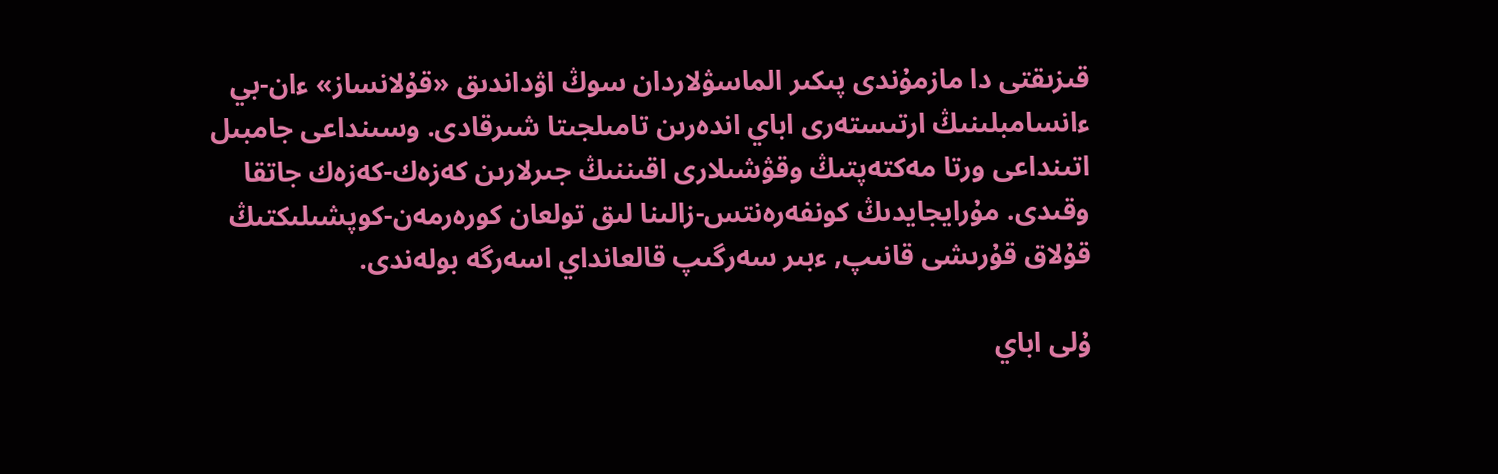قىزىقتى دا مازمۇندى پىكىر الماسۋلاردان سوڭ اۋداندىق «قۇلانساز» ءان-بي ءانسامبلىنىڭ ارتىستەرى اباي اندەرىن تامىلجىتا شىرقادى. وسىنداعى جامبىل اتىنداعى ورتا مەكتەپتىڭ وقۋشىلارى اقىننىڭ جىرلارىن كەزەك-كەزەك جاتقا وقىدى. مۇرايجايدىڭ كونفەرەنتس-زالىنا لىق تولعان كورەرمەن-كوپشىلىكتىڭ قۇلاق قۇرىشى قانىپ, ءبىر سەرگىپ قالعانداي اسەرگە بولەندى.

ۇلى اباي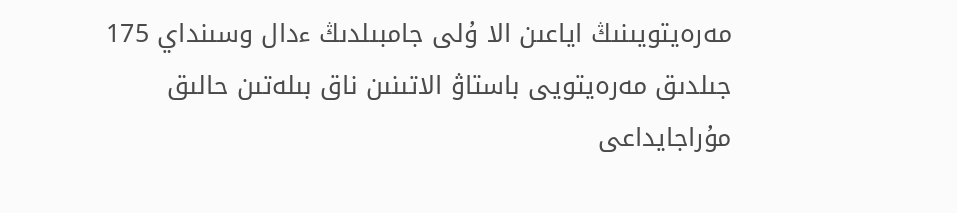مەرەيتويىنىڭ اياعىن الا ۇلى جامبىلدىڭ ءدال وسىنداي 175 جىلدىق مەرەيتويى باستاۋ الاتىنىن ناق بىلەتىن حالىق مۇراجايداعى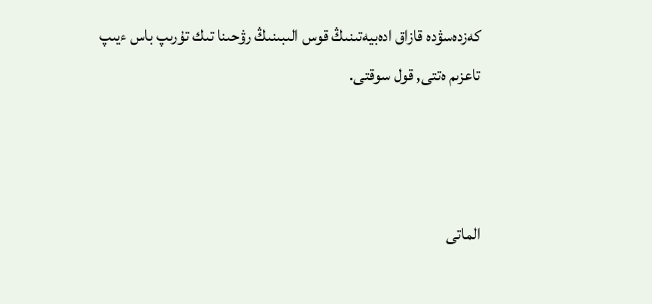كەزدەسۋدە قازاق ادەبيەتىنىڭ قوس الىبىنىڭ رۋحىنا تىك تۇرىپ باس ءيىپ تاعزىم ەتتى, قول سوقتى.



الماتى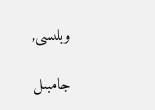وبلىسى,

جامبىل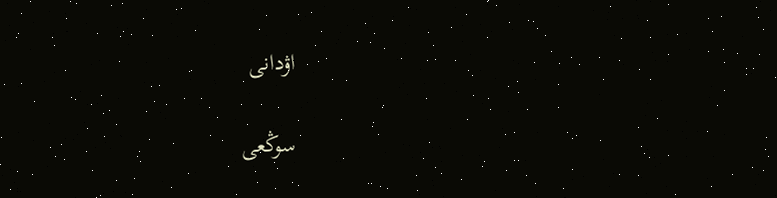اۋدانى

سوڭعى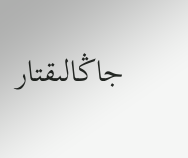جاڭالىقتار